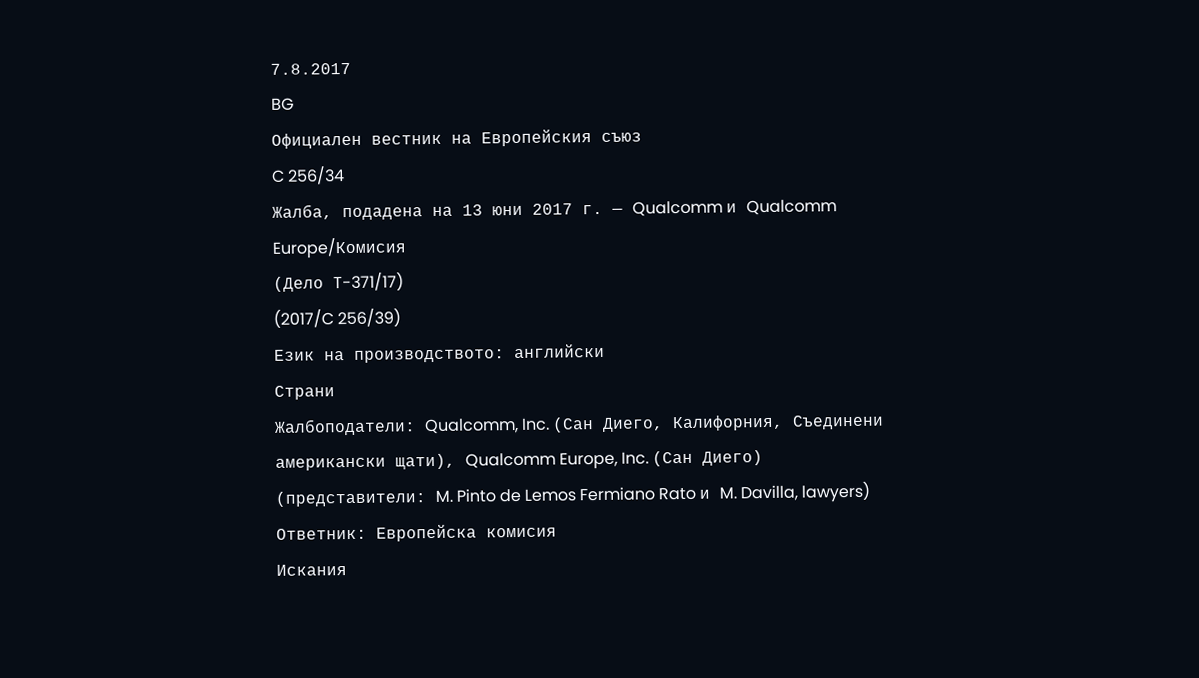7.8.2017
BG
Официален вестник на Европейския съюз
C 256/34
Жалба, подадена на 13 юни 2017 г. — Qualcomm и Qualcomm Europe/Комисия
(Дело T-371/17)
(2017/C 256/39)
Език на производството: английски
Страни
Жалбоподатели: Qualcomm, Inc. (Сан Диего, Калифорния, Съединени американски щати), Qualcomm Europe, Inc. (Сан Диего) (представители: M. Pinto de Lemos Fermiano Rato и M. Davilla, lawyers)
Ответник: Европейска комисия
Искания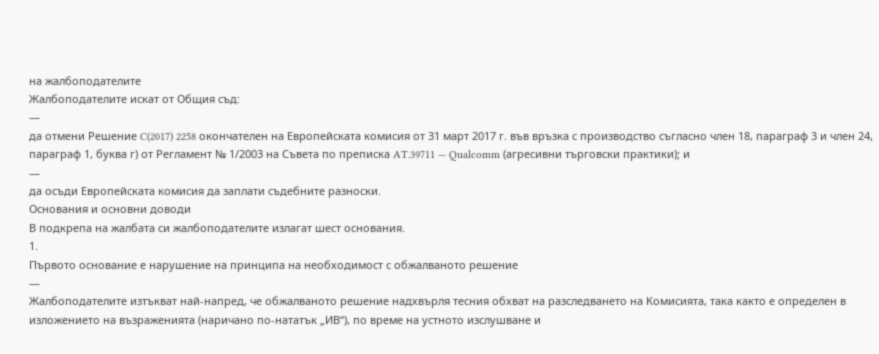на жалбоподателите
Жалбоподателите искат от Общия съд:
—
да отмени Решение C(2017) 2258 окончателен на Европейската комисия от 31 март 2017 г. във връзка с производство съгласно член 18, параграф 3 и член 24, параграф 1, буква г) oт Регламент № 1/2003 на Съвета по преписка AT.39711 — Qualcomm (агресивни търговски практики); и
—
да осъди Европейската комисия да заплати съдебните разноски.
Основания и основни доводи
В подкрепа на жалбата си жалбоподателите излагат шест основания.
1.
Първото основание е нарушение на принципа на необходимост с обжалваното решение
—
Жалбоподателите изтъкват най-напред, че обжалваното решение надхвърля тесния обхват на разследването на Комисията, така както е определен в изложението на възраженията (наричано по-нататък „ИВ“), по време на устното изслушване и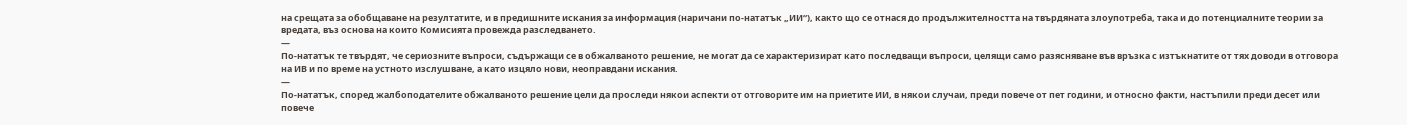на срещата за обобщаване на резултатите, и в предишните искания за информация (наричани по-нататък „ИИ“), както що се отнася до продължителността на твърдяната злоупотреба, така и до потенциалните теории за вредата, въз основа на които Комисията провежда разследването.
—
По-нататък те твърдят, че сериозните въпроси, съдържащи се в обжалваното решение, не могат да се характеризират като последващи въпроси, целящи само разясняване във връзка с изтъкнатите от тях доводи в отговора на ИВ и по време на устното изслушване, а като изцяло нови, неоправдани искания.
—
По-нататък, според жалбоподателите обжалваното решение цели да проследи някои аспекти от отговорите им на приетите ИИ, в някои случаи, преди повече от пет години, и относно факти, настъпили преди десет или повече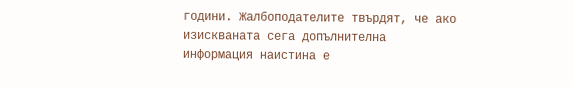години. Жалбоподателите твърдят, че ако изискваната сега допълнителна информация наистина е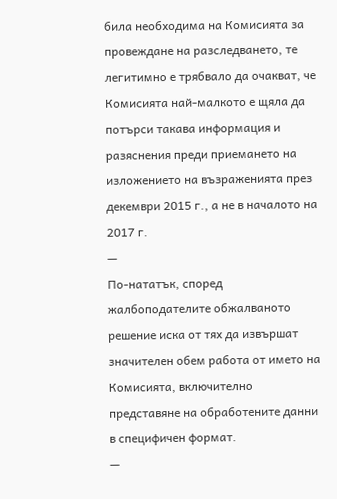била необходима на Комисията за провеждане на разследването, те легитимно е трябвало да очакват, че Комисията най-малкото е щяла да потърси такава информация и разяснения преди приемането на изложението на възраженията през декември 2015 г., а не в началото на 2017 г.
—
По-нататък, според жалбоподателите обжалваното решение иска от тях да извършат значителен обем работа от името на Комисията, включително представяне на обработените данни в специфичен формат.
—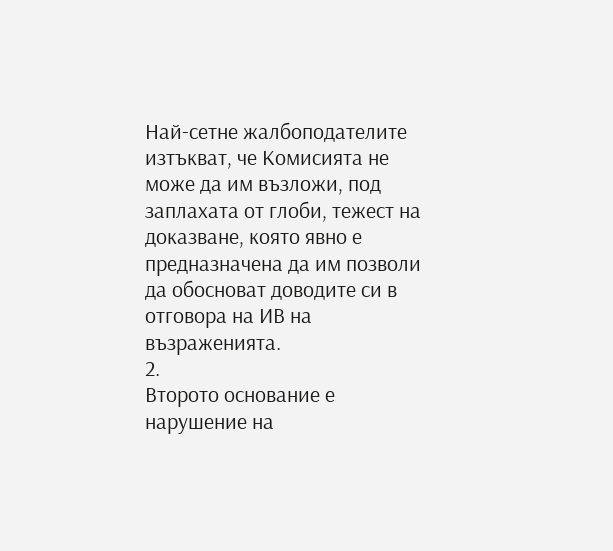Най-сетне жалбоподателите изтъкват, че Комисията не може да им възложи, под заплахата от глоби, тежест на доказване, която явно е предназначена да им позволи да обосноват доводите си в отговора на ИВ на възраженията.
2.
Второто основание е нарушение на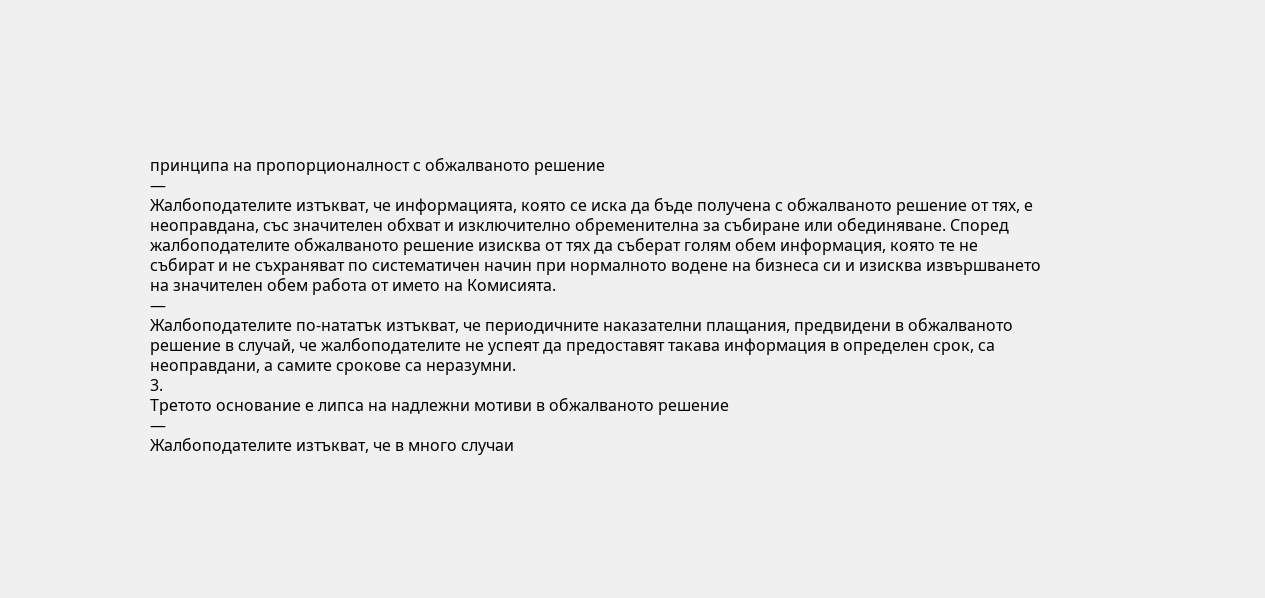принципа на пропорционалност с обжалваното решение
—
Жалбоподателите изтъкват, че информацията, която се иска да бъде получена с обжалваното решение от тях, е неоправдана, със значителен обхват и изключително обременителна за събиране или обединяване. Според жалбоподателите обжалваното решение изисква от тях да съберат голям обем информация, която те не събират и не съхраняват по систематичен начин при нормалното водене на бизнеса си и изисква извършването на значителен обем работа от името на Комисията.
—
Жалбоподателите по-нататък изтъкват, че периодичните наказателни плащания, предвидени в обжалваното решение в случай, че жалбоподателите не успеят да предоставят такава информация в определен срок, са неоправдани, а самите срокове са неразумни.
3.
Третото основание е липса на надлежни мотиви в обжалваното решение
—
Жалбоподателите изтъкват, че в много случаи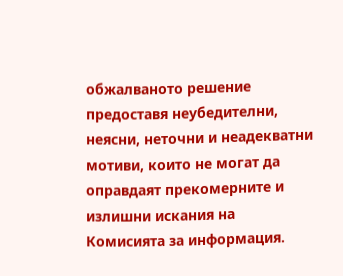обжалваното решение предоставя неубедителни, неясни, неточни и неадекватни мотиви, които не могат да оправдаят прекомерните и излишни искания на Комисията за информация.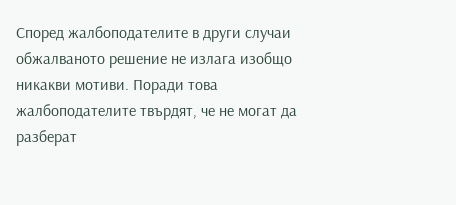Според жалбоподателите в други случаи обжалваното решение не излага изобщо никакви мотиви. Поради това жалбоподателите твърдят, че не могат да разберат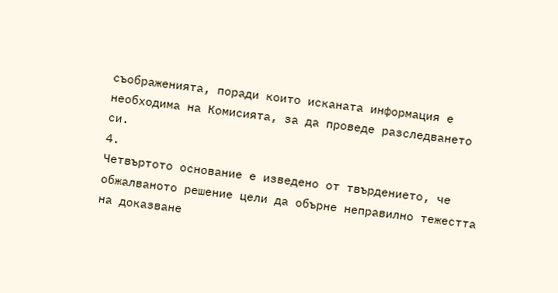съображенията, поради които исканата информация е необходима на Комисията, за да проведе разследването си.
4.
Четвъртото основание е изведено от твърдението, че обжалваното решение цели да обърне неправилно тежестта на доказване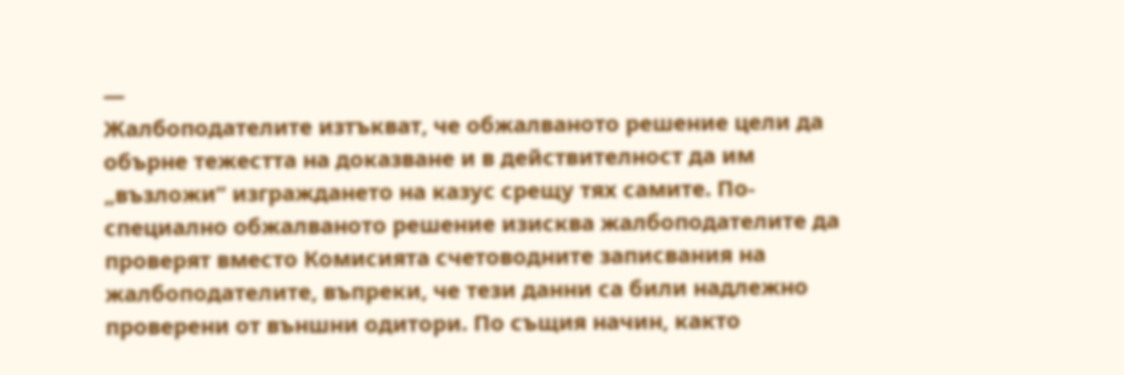—
Жалбоподателите изтъкват, че обжалваното решение цели да обърне тежестта на доказване и в действителност да им „възложи“ изграждането на казус срещу тях самите. По-специално обжалваното решение изисква жалбоподателите да проверят вместо Комисията счетоводните записвания на жалбоподателите, въпреки, че тези данни са били надлежно проверени от външни одитори. По същия начин, както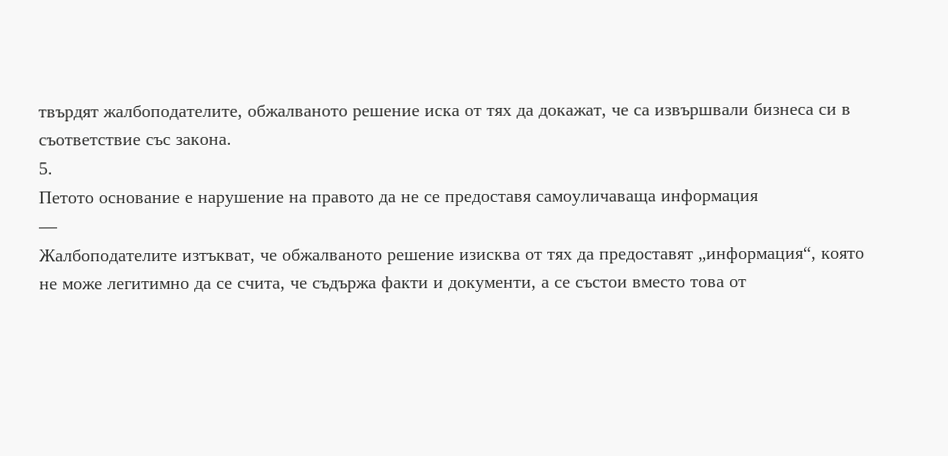твърдят жалбоподателите, обжалваното решение иска от тях да докажат, че са извършвали бизнеса си в съответствие със закона.
5.
Петото основание е нарушение на правото да не се предоставя самоуличаваща информация
—
Жалбоподателите изтъкват, че обжалваното решение изисква от тях да предоставят „информация“, която не може легитимно да се счита, че съдържа факти и документи, а се състои вместо това от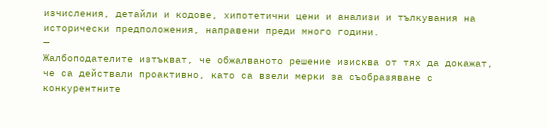изчисления, детайли и кодове, хипотетични цени и анализи и тълкувания на исторически предположения, направени преди много години.
—
Жалбоподателите изтъкват, че обжалваното решение изисква от тях да докажат, че са действали проактивно, като са взели мерки за съобразяване с конкурентните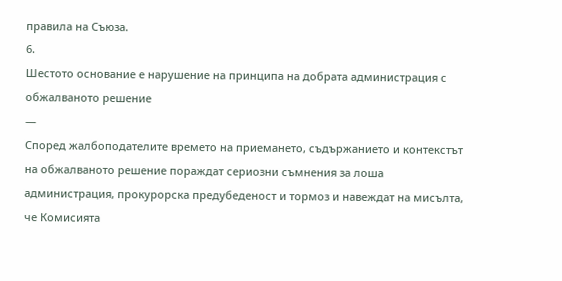правила на Съюза.
6.
Шестото основание е нарушение на принципа на добрата администрация с обжалваното решение
—
Според жалбоподателите времето на приемането, съдържанието и контекстът на обжалваното решение пораждат сериозни съмнения за лоша администрация, прокурорска предубеденост и тормоз и навеждат на мисълта, че Комисията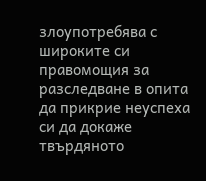злоупотребява с широките си правомощия за разследване в опита да прикрие неуспеха си да докаже твърдяното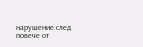нарушение след повече от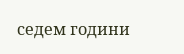седем години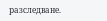разследване.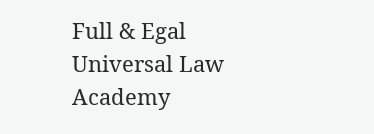Full & Egal Universal Law Academy